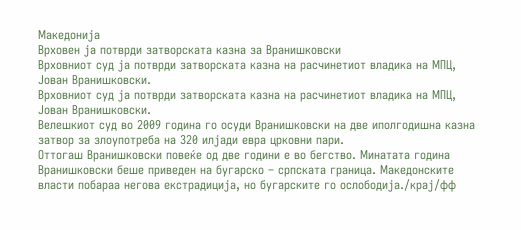Македонија
Врховен ја потврди затворската казна за Вранишковски
Врховниот суд ја потврди затворската казна на расчинетиот владика на МПЦ, Јован Вранишковски.
Врховниот суд ја потврди затворската казна на расчинетиот владика на МПЦ, Јован Вранишковски.
Велешкиот суд во 2009 година го осуди Вранишковски на две иполгодишна казна затвор за злоупотреба на 320 илјади евра црковни пари.
Оттогаш Вранишковски повеќе од две години е во бегство. Минатата година Вранишковски беше приведен на бугарско – српската граница. Македонските власти побараа негова екстрадиција, но бугарските го ослободија./крај/фф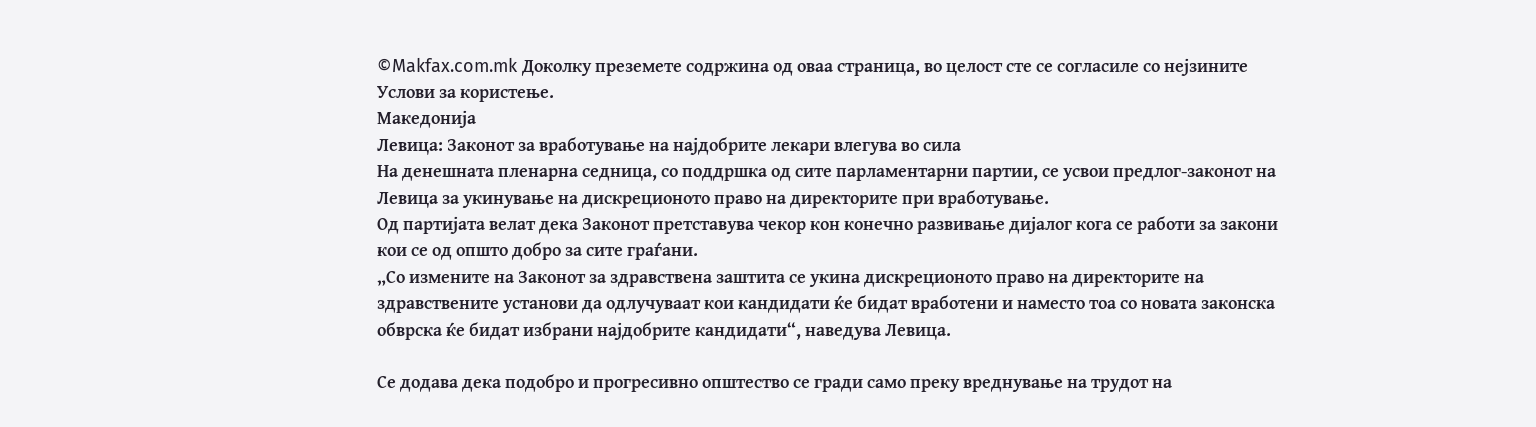©Makfax.com.mk Доколку преземете содржина од оваа страница, во целост сте се согласиле со нејзините Услови за користење.
Македонија
Левица: Законот за вработување на најдобрите лекари влегува во сила
На денешната пленарна седница, со поддршка од сите парламентарни партии, се усвои предлог-законот на Левица за укинување на дискреционото право на директорите при вработување.
Од партијата велат дека Законот претставува чекор кон конечно развивање дијалог кога се работи за закони кои се од општо добро за сите граѓани.
„Со измените на Законот за здравствена заштита се укина дискреционото право на директорите на здравствените установи да одлучуваат кои кандидати ќе бидат вработени и наместо тоа со новата законска обврска ќе бидат избрани најдобрите кандидати“, наведува Левица.

Се додава дека подобро и прогресивно општество се гради само преку вреднување на трудот на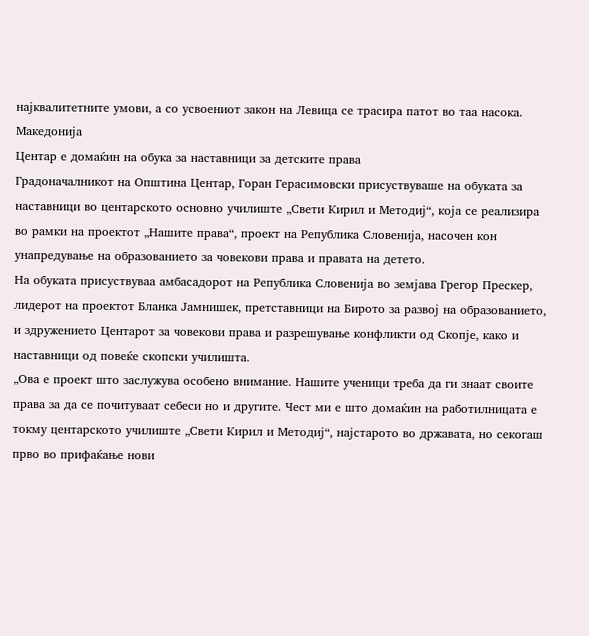најквалитетните умови, а со усвоениот закон на Левица се трасира патот во таа насока.
Македонија
Центар е домаќин на обука за наставници за детските права
Градоначалникот на Општина Центар, Горан Герасимовски присуствуваше на обуката за наставници во центарското основно училиште „Свети Кирил и Методиј“, која се реализира во рамки на проектот „Нашите права“, проект на Република Словенија, насочен кон унапредување на образованието за човекови права и правата на детето.
На обуката присуствуваа амбасадорот на Република Словенија во земјава Грегор Прескер, лидерот на проектот Бланка Јамнишек, претставници на Бирото за развој на образованието, и здружението Центарот за човекови права и разрешување конфликти од Скопје, како и наставници од повеќе скопски училишта.
„Ова е проект што заслужува особено внимание. Нашите ученици треба да ги знаат своите права за да се почитуваат себеси но и другите. Чест ми е што домаќин на работилницата е токму центарското училиште „Свети Кирил и Методиј“, најстарото во државата, но секогаш прво во прифаќање нови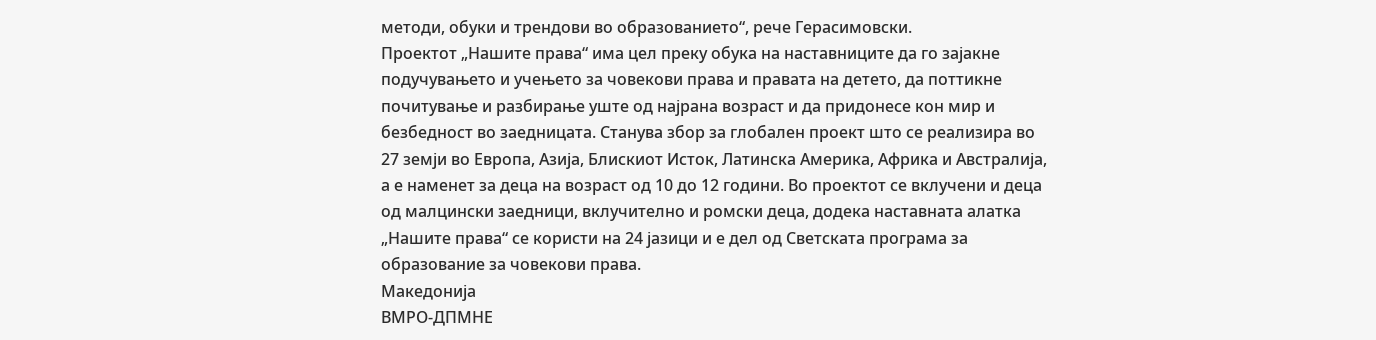методи, обуки и трендови во образованието“, рече Герасимовски.
Проектот „Нашите права“ има цел преку обука на наставниците да го зајакне подучувањето и учењето за човекови права и правата на детето, да поттикне почитување и разбирање уште од најрана возраст и да придонесе кон мир и безбедност во заедницата. Станува збор за глобален проект што се реализира во 27 земји во Европа, Азија, Блискиот Исток, Латинска Америка, Африка и Австралија, а е наменет за деца на возраст од 10 до 12 години. Во проектот се вклучени и деца од малцински заедници, вклучително и ромски деца, додека наставната алатка „Нашите права“ се користи на 24 јазици и е дел од Светската програма за образование за човекови права.
Македонија
ВМРО-ДПМНЕ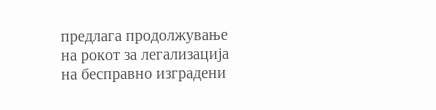предлага продолжување на рокот за легализација на бесправно изградени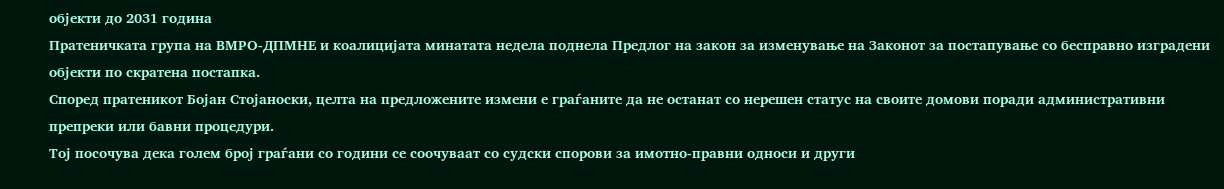објекти до 2031 година
Пратеничката група на ВМРО-ДПМНЕ и коалицијата минатата недела поднела Предлог на закон за изменување на Законот за постапување со бесправно изградени објекти по скратена постапка.
Според пратеникот Бојан Стојаноски, целта на предложените измени е граѓаните да не останат со нерешен статус на своите домови поради административни препреки или бавни процедури.
Тој посочува дека голем број граѓани со години се соочуваат со судски спорови за имотно-правни односи и други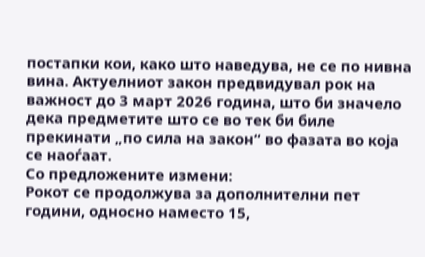постапки кои, како што наведува, не се по нивна вина. Актуелниот закон предвидувал рок на важност до 3 март 2026 година, што би значело дека предметите што се во тек би биле прекинати „по сила на закон“ во фазата во која се наоѓаат.
Со предложените измени:
Рокот се продолжува за дополнителни пет години, односно наместо 15,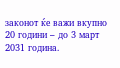законот ќе важи вкупно 20 години – до 3 март 2031 година.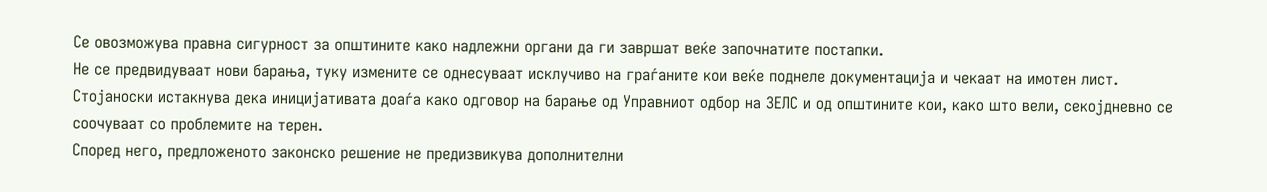Се овозможува правна сигурност за општините како надлежни органи да ги завршат веќе започнатите постапки.
Не се предвидуваат нови барања, туку измените се однесуваат исклучиво на граѓаните кои веќе поднеле документација и чекаат на имотен лист.
Стојаноски истакнува дека иницијативата доаѓа како одговор на барање од Управниот одбор на ЗЕЛС и од општините кои, како што вели, секојдневно се соочуваат со проблемите на терен.
Според него, предложеното законско решение не предизвикува дополнителни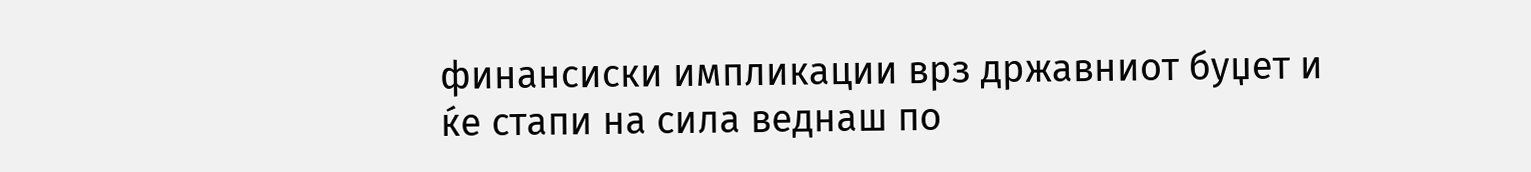финансиски импликации врз државниот буџет и ќе стапи на сила веднаш по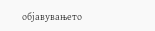објавувањето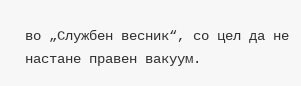во „Службен весник“, со цел да не настане правен вакуум.